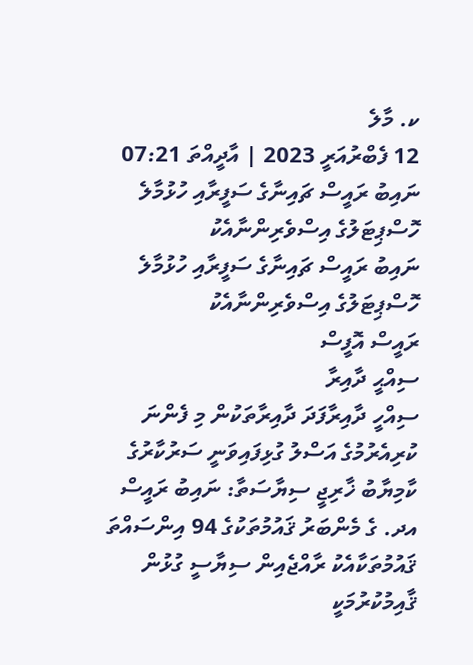ކ. މާލެ
12 ފެބްރުއަރީ 2023 | އާދީއްތަ 07:21
ނައިބު ރައީސް ޗައިނާގެ ސަފީރާއި ހުޅުމާލެ ހޮސްޕިޓަލުގެ އިސްވެރިންނާއެކު
ނައިބު ރައީސް ޗައިނާގެ ސަފީރާއި ހުޅުމާލެ ހޮސްޕިޓަލުގެ އިސްވެރިންނާއެކު
ރައީސް އޮފީސް
ސިއްޙީ ދާއިރާ
ސިއްހީ ދާއިރާފަދަ ދާއިރާތަކުން މި ފެންނަ ކުރިއެރުމުގެ އަސްލު ގުޅިފައިވަނީ ސަރުކާރުގެ ކާމިޔާބު ޚާރިޖީ ސިޔާސަތާ: ނައިބު ރައީސް
އދ. ގެ މެންބަރު ޤައުމުތަކުގެ 94 އިންސައްތަ ޤައުމުތަކާއެކު ރާއްޖެއިން ސިޔާސީ ގުޅުން ޤާއިމުކުރުމަކީ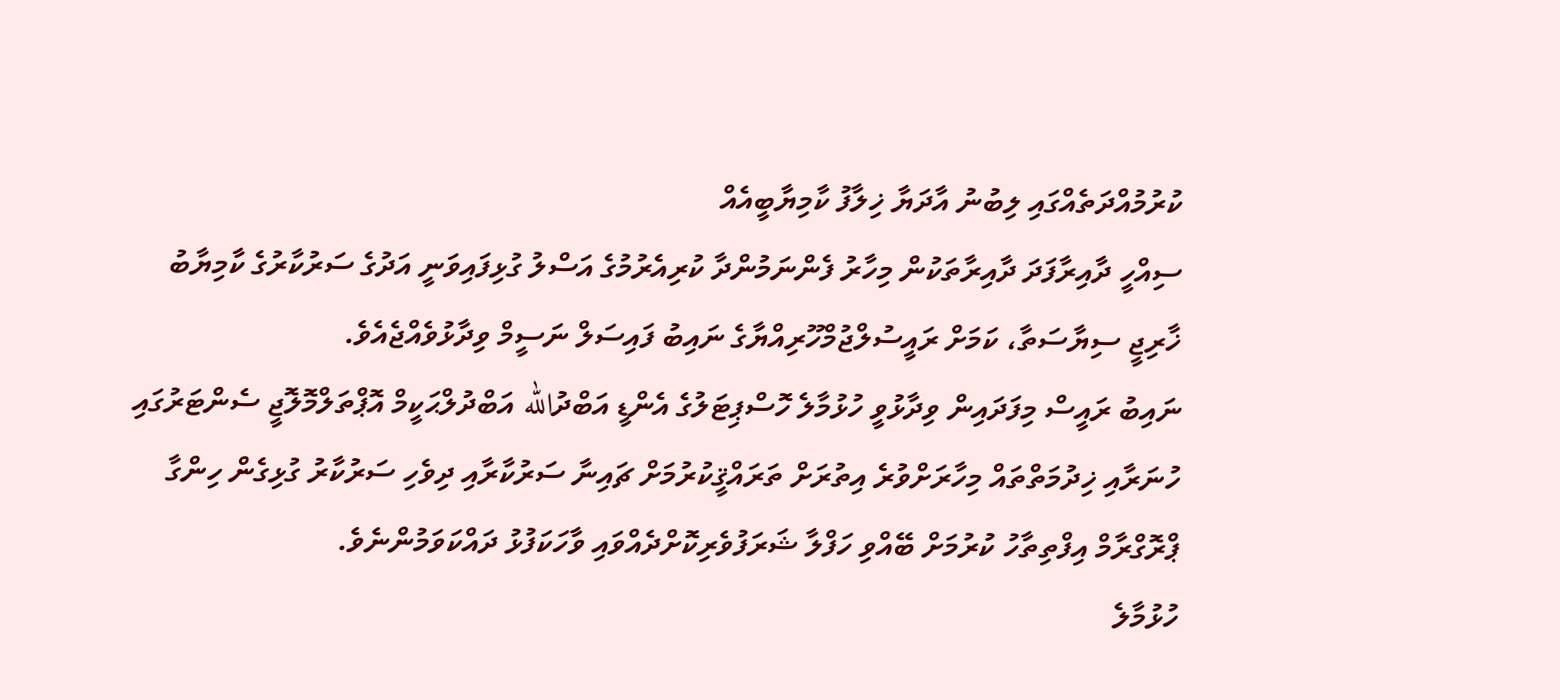ކުރުމުއްދަތެއްގައި ލިބުނު އާދަޔާ ޚިލާފު ކާމިޔާބީއެއް
ސިއްހީ ދާއިރާފަދަ ދާއިރާތަކުން މިހާރު ފެންނަމުންދާ ކުރިއެރުމުގެ އަސްލު ގުޅިފައިވަނީ އަދުގެ ސަރުކާރުގެ ކާމިޔާބު ޚާރިޖީ ސިޔާސަތާ، ކަމަށް ރައީސުލްޖުމްހޫރިއްޔާގެ ނައިބު ފައިސަލް ނަސީމް ވިދާޅުވެއްޖެއެވެ.
ނައިބު ރައީސް މިފަދައިން ވިދާޅުވީ ހުޅުމާލެ ހޮސްޕިޓަލުގެ އެންޑީ އަބްދުالله އަބްދުލްޙަކީމް އޮޕްތަލްމޮލޮޖީ ސެންޓަރުގައި ހުނަރާއި ޚިދުމަތްތައް މިހާރަށްވުރެ އިތުރަށް ތަރައްޤީކުރުމަށް ޗައިނާ ސަރުކާރާއި ދިވެހި ސަރުކާރު ގުޅިގެން ހިންގާ ޕްރޮގްރާމް އިފްތިތާހު ކުރުމަށް ބޭއްވި ހަފްލާ ޝަރަފުވެރިކޮށްދެއްވައި ވާހަކަފުޅު ދައްކަވަމުންނެވެ.
ހުޅުމާލެ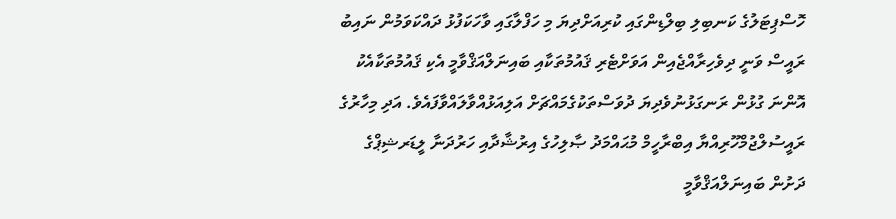ހޮސްޕިޓަލުގެ ކަނބިލި ބިލްޑިންގައި ކުރިއަށްދިޔަ މި ހަފްލާގައި ވާހަކަފުޅު ދައްކަވަމުން ނައިބު ރައީސް ވަނީ ދިވެހިރާއްޖެއިން އަވަށްޓެރި ޤައުމުތަކާއި ބައިނަލްއަޤްވާމީ އެކި ޤައުމުތަކާއެކު އޮންނަ ގުޅުން ރަނގަޅުނުވެދިޔަ ދުވަސްތަކުގެމައްޗަށް އަލިއަޅުއްވާލައްވާފައެވެ. އަދި މިހާރުގެ ރައީސުލްޖުމްހޫރިއްޔާ އިބްރާހީމް މުޙައްމަދު ޞާލިހުގެ އިރުޝާދާއި ހަރުދަނާ ލީޑަރޝިޕްގެ ދަށުން ބައިނަލްއަޤްވާމީ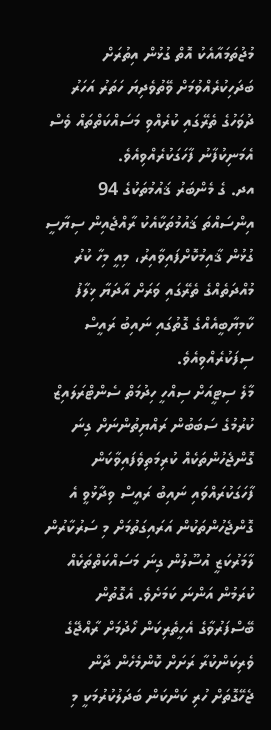މުޖުތަމައާއެކު އޮތް ގުޅުން އިތުރަށް ބަދަހިކުރެއްވުމަށް ވޭތުވެދިޔަ ހަތަރު އަހަރު ދުވަހުގެ ތެރޭގައި ކުރެއްވި މަސައްކަތްތައް ވެސް އެމަނިކުފާނު ފާހަގަކުރެއްވިއެވެ.
އދ. ގެ މެންބަރު ޤައުމުތަކުގެ 94 އިންސައްތަ ޤައުމުތަކާއެކު ރާއްޖެއިން ސިޔާސީ ގުޅުން ޤާއިމުކޮށްފައިވާއިރު، މިއީ މިހާ ކުރު މުއްދަތެއްގެ ތެރޭގައި ވަރަށް އާދަޔާ ޚިލާފު ކާމިޔާބީއެއްގެ ގޮތުގައި ނައިބު ރައީސް ސިފަކުރެއްވިއެވެ.
މާލެ ސިޓީއަށް ސިއްހީ ހިދުމަތް ސެންޓްރަލައިޒް ކުރުމުގެ ސަބަބުން ރައްޔިތުންނަށް ގިނަ ގޮންޖެހުންތަކެއް ކުރިމަތިވެފައިވާކަން ފާހަގަކުރައްވައި ނައިބު ރައީސް ވިދާޅުވީ އެ ގޮންޖެހުންތަކުން އަރައިގަތުމަށް މި ސަރުކާރުން ލާމަރުކަޒީ އުސޫލުން ގިނަ މަސައްކަތްތަކެއް ކުރަމުން އަންނަ ކަމަށެވެ. އެގޮތުން ބޭސްފަރުވާގެ އެހީތެރިކަން ހޯދުމަށް ރާއްޖޭގެ ވެރިކަންކުރާ ރަށަށް ކޮންމެހެން ދާން ޖެހޭގޮތަށް ހުރި ކަންކަން ބަދަލުކުރުމަކީ މި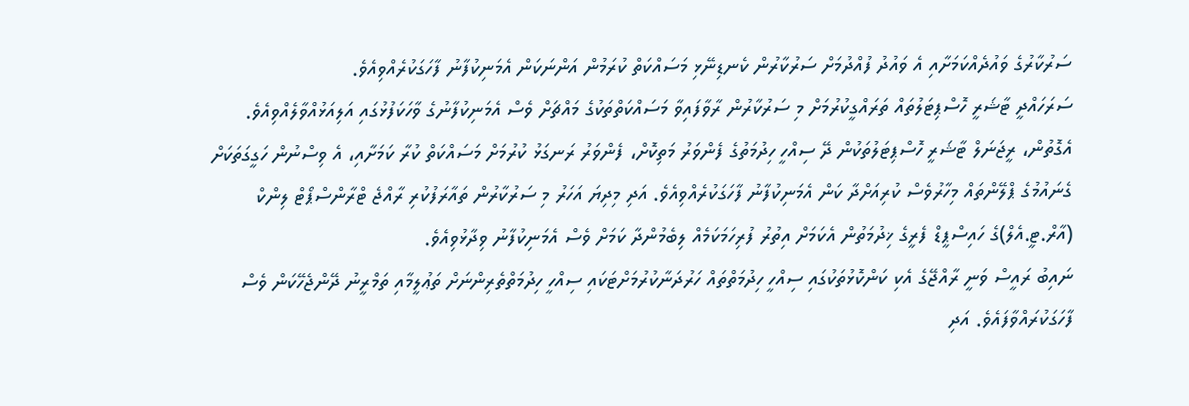ސަރުކާރުގެ ވައުދެއްކަމަށާއި އެ ވައުދު ފުއްދުމަށް ސަރުކާރުން ކެނޑިނޭޅި މަސައްކަތް ކުރަމުން އަންނަކަން އެމަނިކުފާނު ފާހަގަކުރެއްވިއެވެ.
ސަރަހައްދީ ޓާޝަރީ ހޮސްޕިޓަލުތައް ތަރައްގީކުރުމަށް މި ސަރުކާރުން ރާވާފައިވާ މަސައްކަތްތަކުގެ މައްޗަށް ވެސް އެމަނިކުފާނުގެ ވާހަކަފުޅުގައި އަލިއަޅުއްވާލެއްވިއެވެ. އެގޮތުން، ރީޖަނަލް ޓާޝަރީ ހޮސްޕިޓަލުތަކުން ދޭ ސިއްހީ ހިދުމަތުގެ ފެންވަރު މަތިކޮށް، ފެންވަރު ރަނގަޅު ކުރުމަށް މަސައްކަތް ކުރާ ކަމަށާއި، އެ ވިސްނުން ހަގީގަތަކަށް ގެނައުމުގެ ޕްލޭންތައް މިހާރުވެސް ކުރިއަށްދާ ކަން އެމަނިކުފާނު ފާހަގަކުރެއްވިއެވެ. އަދި މިދިޔަ އަހަރު މި ސަރުކާރުން ތައާރަފުކުރި ރާއްޖެ ޓްރާންސްޕޯޓް ލިންކް (އާރް.ޓީ.އެލް)ގެ ހައިސްޕީޑް ފެރީގެ ޚިދުމަތުން އެކަމަށް އިތުރު ފުރިހަމަކަމެއް ލިބެމުންދާ ކަމަށް ވެސް އެމަނިކުފާނު ވިދާޅުވިއެވެ.
ނައިބު ރައީސް ވަނީ ރާއްޖޭގެ އެކި ކަންކޮޅުތަކުގައި ސިއްހީ ހިދުމަތްތައް ހަރުދަނާކުރުމަށްޓަކައި ސިއްހީ ހިދުމަތްތެރިންނަށް ތަޢުލީމާއި ތަމްރީނު ދޭންޖެހޭކަން ވެސް ފާހަގަކުރައްވާފައެވެ. އަދި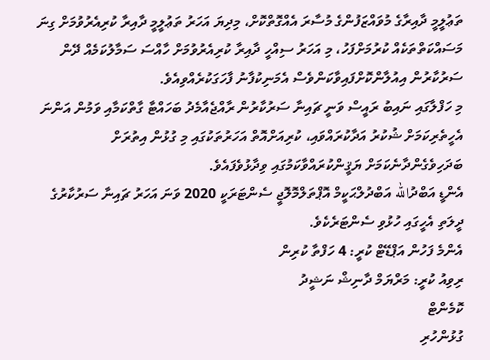ތަޢުލީމީ ދާއިރާގެ މުވައްޒަފުންގެ މުސާރަ އެއްގޮތްކޮށް، މިދިޔަ އަހަރު ތަޢުލީމީ ދާއިރާ ކުރިއެރުވުމަށް ގިނަ މަސައްކަތްތަކެއް ކުރުމަށްފަހު، މި އަހަރު ސިއްހީ ދާއިރާ ކުރިއެރުވުމަށް ހާއްސަ ސަމާލުކަމެއް ދޭން ސަރުކާރުން އިއުލާންކޮށްފައިވާކަންވެސް އެމަނިކުފާނު ފާހަގަކުރެއްވިއެވެ.
މި ހަފްލާގައި ނައިބު ރައީސް ވަނީ ޗައިނާ ސަރުކާރުން ރާއްޖެއާމެދު ބަހައްޓާ ގާތްކަމާއި ވަމުން އަންނަ އެހީތެރިކަމަށް ޝުކުރު އަދާކުރައްވައި، ކުރިއަށްއޮތް އަހަރުތަކުގައި މި ގުޅުން އިތުރަށް ބަދަހިވެގެންދާނެކަމަށް ޔަޤީންކުރައްވާކަމުގައި ވިދާޅުވެފައެވެ.
އެންޑީ އަބްދުالله އަބްދުލްޙަކީމް އޮޕްތަލްމޮލޮޖީ ސެންޓަރަކީ 2020 ވަނަ އަހަރު ޗައިނާ ސަރުކާރުގެ ދީލަތި އެހީގައި ހުޅުވި ސެންޓަރެކެވެ.
އެންމެ ފަހުން އަޕްޑޭޓް ކުރީ: 4 ހަފްތާ ކުރިން
ރިވިއު ކުރީ: މަރްޔަމް ދާނިޝް ނަޝީދު
ކޮމެންޓް
ގުޅުންހުރި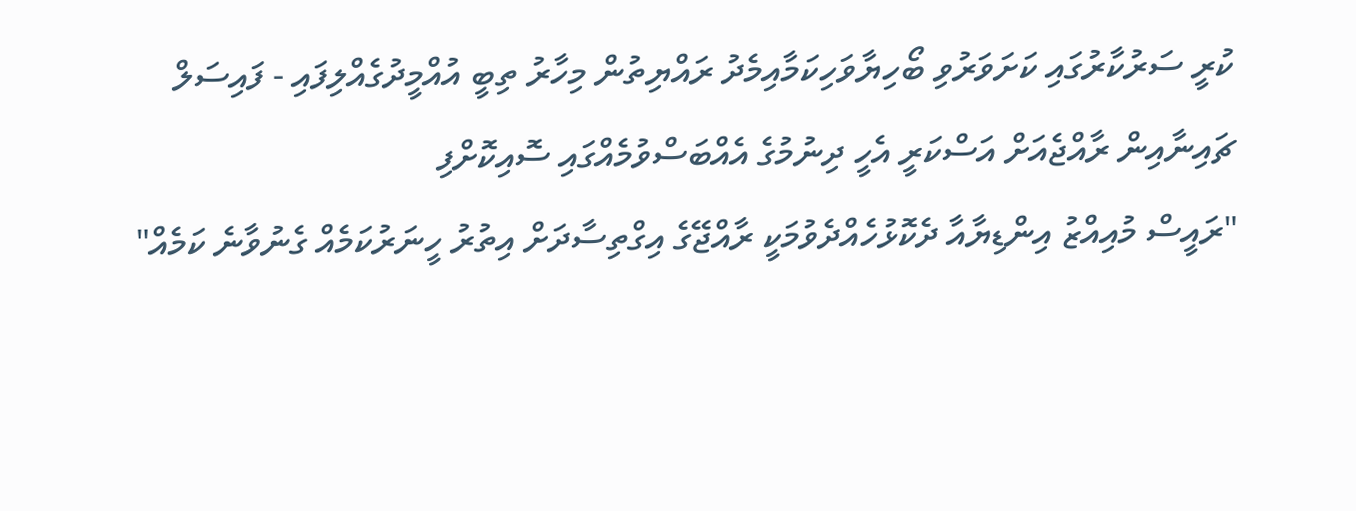ކުރީ ސަރުކާރުގައި ކަށަވަރުވި ބޯހިޔާވަހިކަމާއިމެދު ރައްޔިތުން މިހާރު ތިބީ އުއްމީދުގެއްލިފައި - ފައިސަލް
ޗައިނާއިން ރާއްޖެއަށް އަސްކަރީ އެހީ ދިނުމުގެ އެއްބަސްވުމެއްގައި ސޮއިކޮށްފި
"ރައީސް މުއިއްޒު އިންޑިޔާއާ ދެކޮޅުހެއްދެވުމަކީ ރާއްޖޭގެ އިގްތިސާދަށް އިތުރު ހީނަރުކަމެއް ގެނުވާނެ ކަމެއް"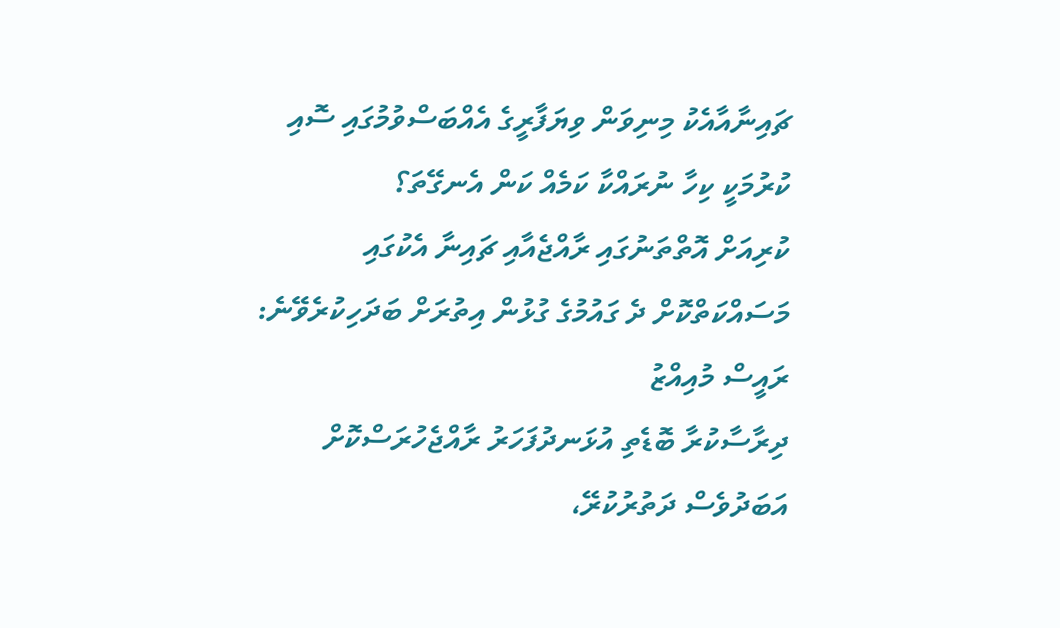ޗައިނާއާއެކު މިނިވަން ވިޔަފާރީގެ އެއްބަސްވުމުގައި ސޮއި ކުރުމަކީ ކިހާ ނުރައްކާ ކަމެއް ކަން އެނގޭތަ؟
ކުރިއަށް އޮތްތަނުގައި ރާއްޖެއާއި ޗައިނާ އެކުގައި މަސައްކަތްކޮށް ދެ ގައުމުގެ ގުޅުން އިތުރަށް ބަދަހިކުރެވޭނެ: ރައީސް މުއިއްޒު
ދިރާސާކުރާ ބޮޑެތި އުޅަނދުފަހަރު ރާއްޖެހުރަސްކޮށް އަބަދުވެސް ދަތުރުކުރޭ،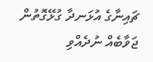ޗައިނާގެ އުޅަނދާ ގުޅޭގޮތުން ޖަވާބެއް ނުދެއްވި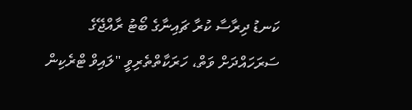ކަނޑު ދިރާސާ ކުރާ ޗައިނާގެ ބޯޓު ރާއްޖޭގެ ސަރަހައްދަށް ވަތް، ހަރަކާތްތެރިވީ "ލައިވް ޓްރެކިން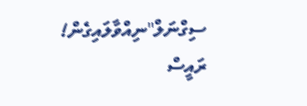ސިގްނަލް"ނިއްވާލައިގެން!
ރައީސް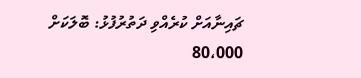ޗައިނާއަށް ކުރެއްވި ދަތުރުފުޅު: ބޮލަކަށް 80،000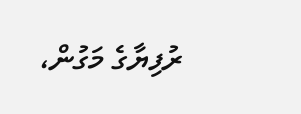ރުފިޔާގެ މަގުން،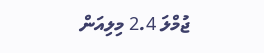ޖުމްލަ 2.4 މިލިއަން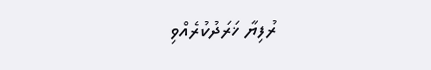ރުފިޔާ ޚަރަދުކުރެއްވި